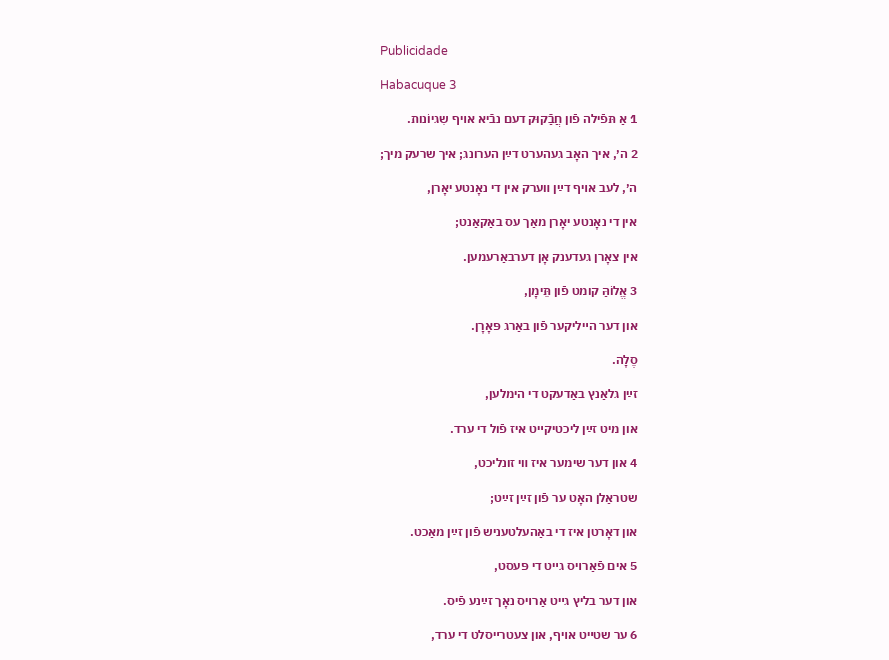Publicidade

Habacuque 3

1 אַ תּפֿילה פֿון חֲבַֿקוּק דעם נבֿיא אױף שִגיוֹנות.

2 ה׳, איך האָב געהערט דײַן הערונג; איך שרעק מיך;

ה׳, לעב אױף דײַן װערק אין די נאָנטע יאָרן,

אין די נאָנטע יאָרן מאַך עס באַקאַנט;

אין צאָרן געדענק אָן דערבאַרעמען.

3 אֱלוֹהַּ קומט פֿון תֵּימָן,

און דער הײליקער פֿון באַרג פּאָרָן.

סֶלָה.

זײַן גלאַנץ באַדעקט די הימלען,

און מיט זײַן ליכטיקײט איז פֿול די ערד.

4 און דער שימער איז װי זונליכט,

שטראַלן האָט ער פֿון זײַן זײַט;

און דאָרטן איז די באַהעלטעניש פֿון זײַן מאַכט.

5 אים פֿאַרױס גײט די פּעסט,

און דער בליץ גײט אַרױס נאָך זײַנע פֿיס.

6 ער שטײט אױף, און צעטרײסלט די ערד,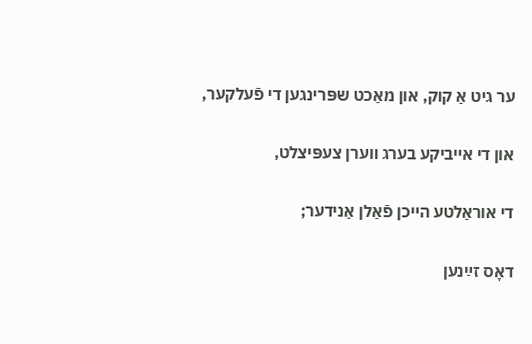ער גיט אַ קוק, און מאַכט שפּרינגען די פֿעלקער,

און די אײביקע בערג װערן צעפּיצלט,

די אוראַלטע הײכן פֿאַלן אַנידער;

דאָס זײַנען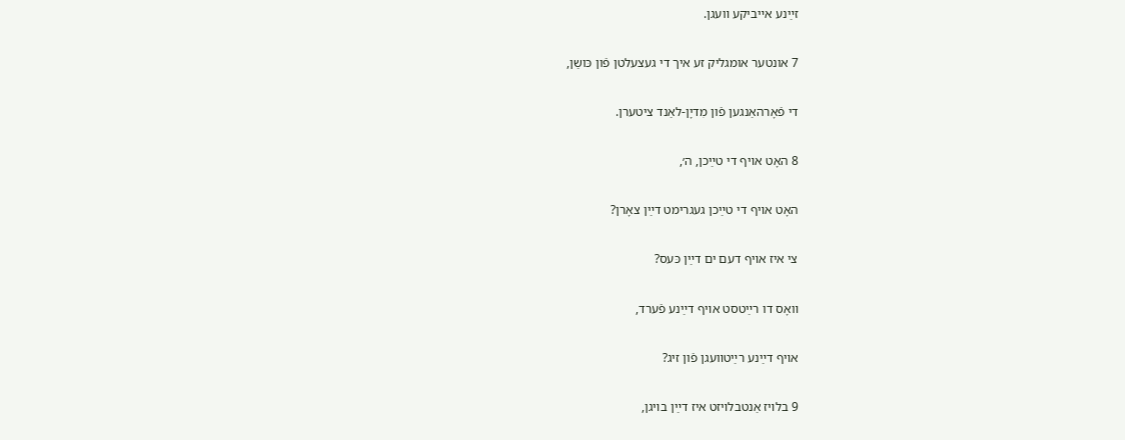זײַנע אײביקע װעגן.

7 אונטער אומגליק זע איך די געצעלטן פֿון כּושַן,

די פֿאָרהאַנגען פֿון מִדיָן-לאַנד ציטערן.

8 האָט אױף די טײַכן, ה׳,

האָט אױף די טײַכן געגרימט דײַן צאָרן?

צי איז אױף דעם ים דײַן כּעס?

װאָס דו רײַטסט אױף דײַנע פֿערד,

אױף דײַנע רײַטװעגן פֿון זיג?

9 בלױז אַנטבלױזט איז דײַן בױגן,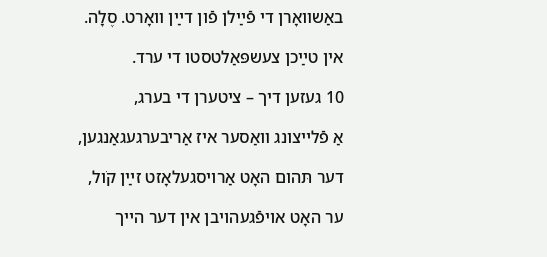באַשװאָרן די פֿײַלן פֿון דײַן װאָרט. סֶלָה.

אין טײַכן צעשפּאַלטסטו די ערד.

10 געזען דיך – ציטערן די בערג,

אַ פֿלײצונג װאַסער איז אַריבערגעגאַנגען,

דער תּהום האָט אַרױסגעלאָזט זײַן קֹול,

ער האָט אױפֿגעהױבן אין דער הײך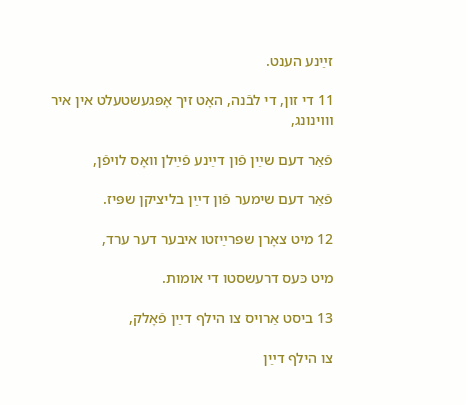זײַנע הענט.

11 די זון, די לבֿנה, האָט זיך אָפּגעשטעלט אין איר װױנונג,

פֿאַר דעם שײַן פֿון דײַנע פֿײַלן װאָס לױפֿן,

פֿאַר דעם שימער פֿון דײַן בליציקן שפּיז.

12 מיט צאָרן שפּרײַזטו איבער דער ערד,

מיט כּעס דרעשסטו די אומות.

13 ביסט אַרױס צו הילף דײַן פֿאָלק,

צו הילף דײַן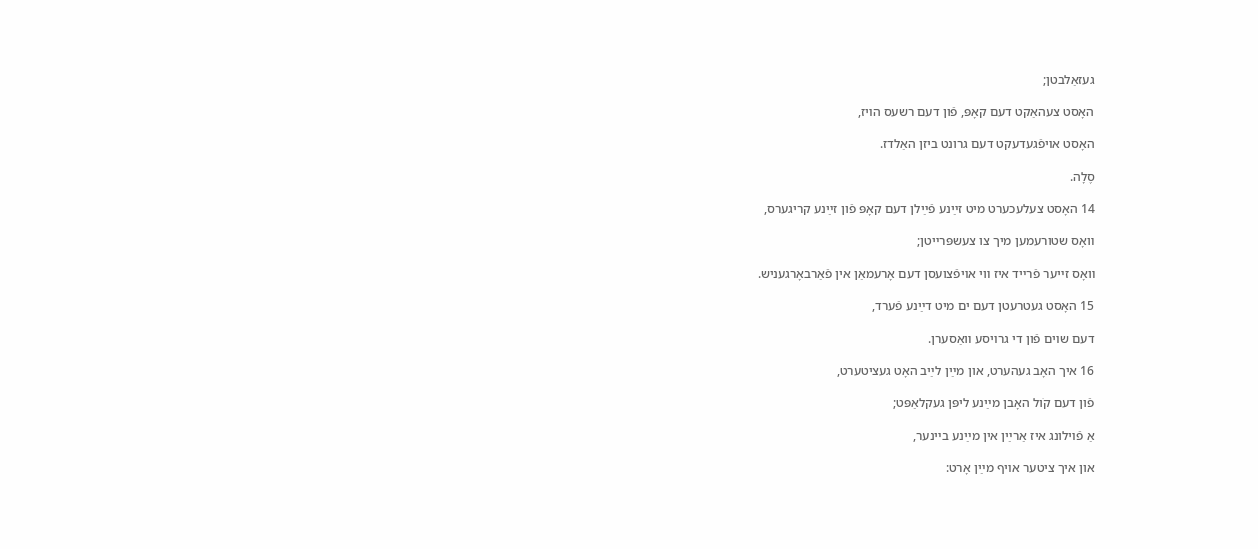געזאַלבטן;

האָסט צעהאַקט דעם קאָפּ, פֿון דעם רשעס הױז,

האָסט אױפֿגעדעקט דעם גרונט ביזן האַלדז.

סֶלָה.

14 האָסט צעלעכערט מיט זײַנע פֿײַלן דעם קאָפּ פֿון זײַנע קריגערס,

װאָס שטורעמען מיך צו צעשפּרײטן;

װאָס זײער פֿרײד איז װי אױפֿצועסן דעם אָרעמאַן אין פֿאַרבאָרגעניש.

15 האָסט געטרעטן דעם ים מיט דײַנע פֿערד,

דעם שױם פֿון די גרױסע װאַסערן.

16 איך האָב געהערט, און מײַן לײַב האָט געציטערט,

פֿון דעם קֹול האָבן מײַנע ליפּן געקלאַפּט;

אַ פֿױלונג איז אַרײַן אין מײַנע בײנער,

און איך ציטער אױף מײַן אָרט: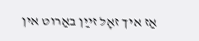אַז איך זאָל זײַן באַרוט אין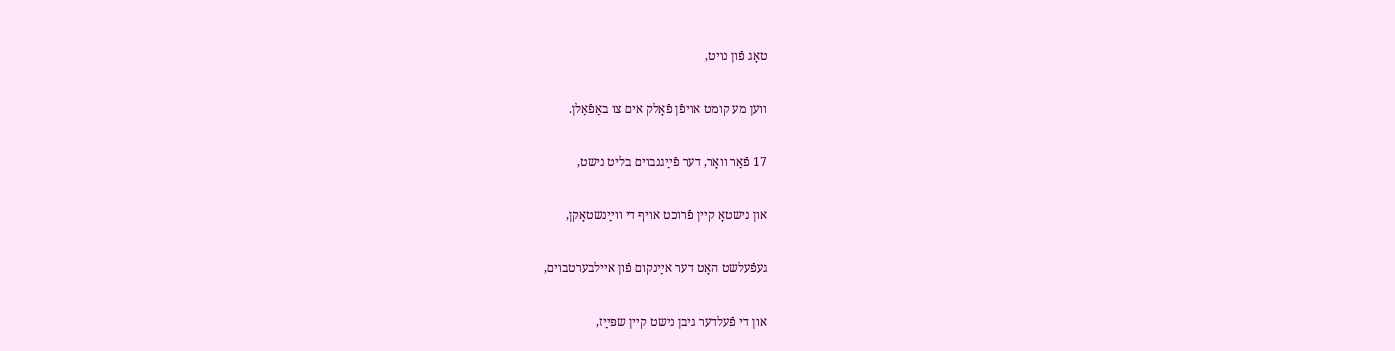טאָג פֿון נױט,

װען מע קומט אױפֿן פֿאָלק אים צו באַפֿאַלן.

17 פֿאַר װאָר, דער פֿײַגנבױם בליט נישט,

און נישטאָ קײן פֿרוכט אױף די װײַנשטאָקן,

געפֿעלשט האָט דער אײַנקום פֿון אײלבערטבױם,

און די פֿעלדער גיבן נישט קײן שפּײַז,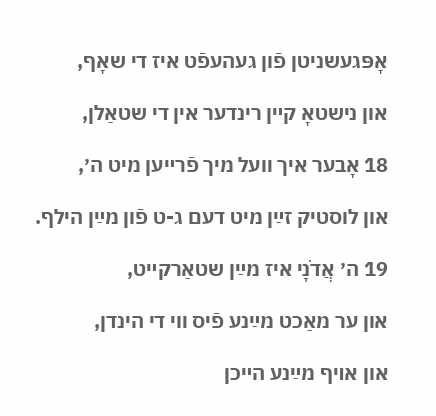אָפּגעשניטן פֿון געהעפֿט איז די שאָף,

און נישטאָ קײן רינדער אין די שטאַלן,

18 אָבער איך װעל מיך פֿרײען מיט ה׳,

און לוסטיק זײַן מיט דעם ג-ט פֿון מײַן הילף.

19 ה׳ אֲדֹנָי איז מײַן שטאַרקײט,

און ער מאַכט מײַנע פֿיס װי די הינדן,

און אױף מײַנע הײכן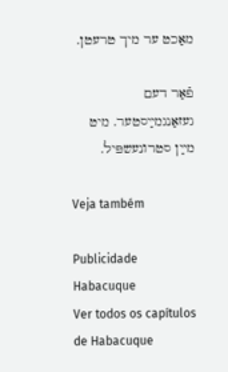מאַכט ער מיך טרעטן.

פֿאַר דעם געזאַנגמײַסטער. מיט מײַן סטרונעשפּיל.

Veja também

Publicidade
Habacuque
Ver todos os capítulos de Habacuque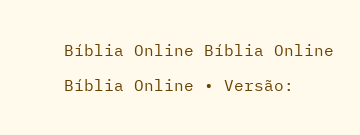Bíblia Online Bíblia Online

Bíblia Online • Versão: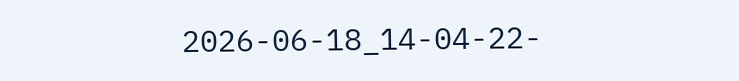2026-06-18_14-04-22-